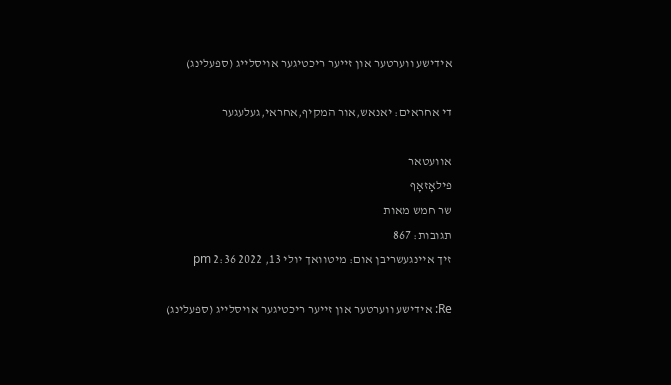אידישע ווערטער און זייער ריכטיגער אויסלייג (ספעלינג)

די אחראים: יאנאש,אור המקיף,אחראי,געלעגער

אוועטאר
פילאָזאָף
שר חמש מאות
תגובות: 867
זיך איינגעשריבן אום: מיטוואך יולי 13, 2022 2:36 pm

Re: אידישע ווערטער און זייער ריכטיגער אויסלייג (ספעלינג)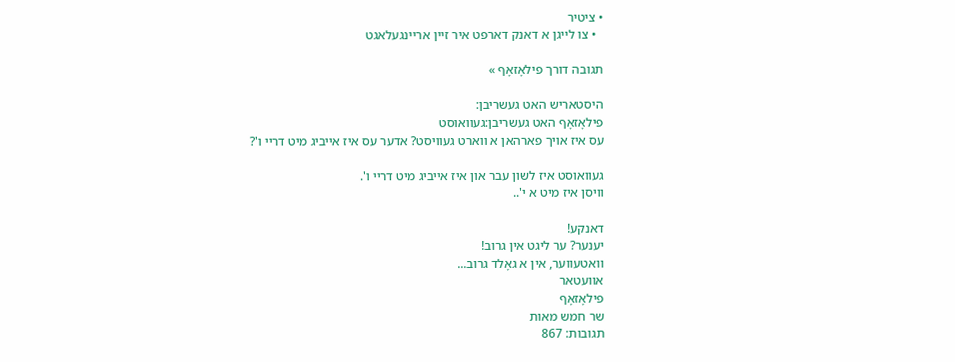• ציטיר
  • צו לייגן א דאנק דארפט איר זיין אריינגעלאגט

תגובה דורך פילאָזאָף »

היסטאריש האט געשריבן:
פילאָזאָף האט געשריבן:געוואוסט
עס איז אויך פארהאן א ווארט געוויסט? אדער עס איז אייביג מיט דריי ו'?

געוואוסט איז לשון עבר און איז אייביג מיט דריי ו'.
וויסן איז מיט א י'..

דאנקע!
יענער? ער ליגט אין גרוב!
וואטעווער, אין א גאָלד גרוב...
אוועטאר
פילאָזאָף
שר חמש מאות
תגובות: 867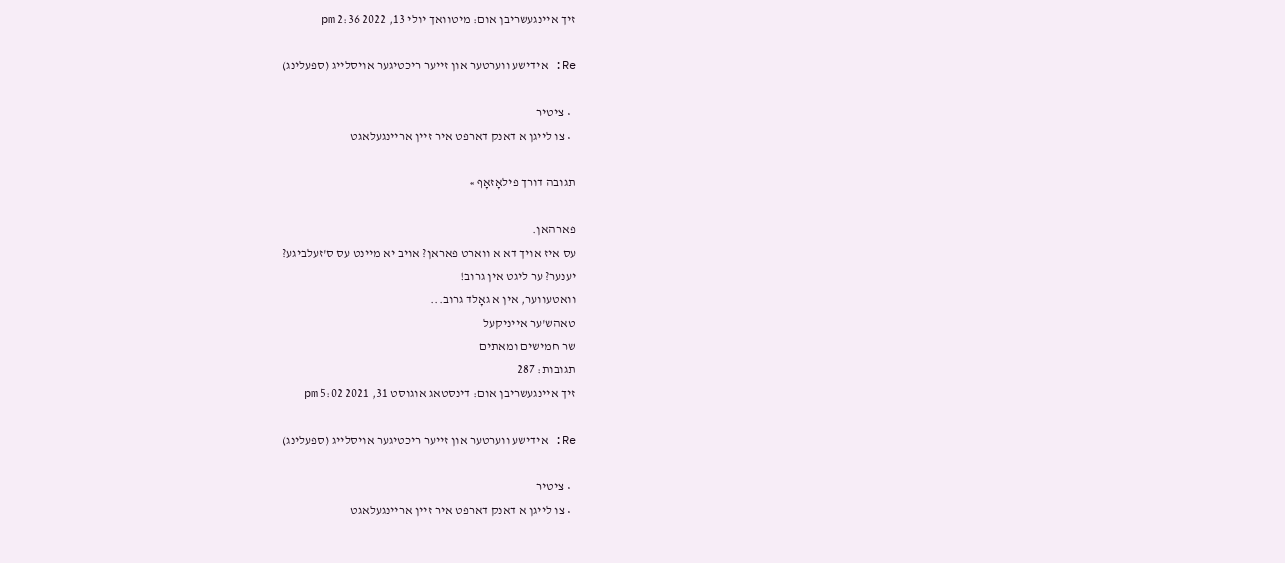זיך איינגעשריבן אום: מיטוואך יולי 13, 2022 2:36 pm

Re: אידישע ווערטער און זייער ריכטיגער אויסלייג (ספעלינג)

  • ציטיר
  • צו לייגן א דאנק דארפט איר זיין אריינגעלאגט

תגובה דורך פילאָזאָף »

פארהאן.
עס איז אויך דא א ווארט פאראן? אויב יא מיינט עס ס'זעלביגע?
יענער? ער ליגט אין גרוב!
וואטעווער, אין א גאָלד גרוב...
טאהש'ער אייניקעל
שר חמישים ומאתים
תגובות: 287
זיך איינגעשריבן אום: דינסטאג אוגוסט 31, 2021 5:02 pm

Re: אידישע ווערטער און זייער ריכטיגער אויסלייג (ספעלינג)

  • ציטיר
  • צו לייגן א דאנק דארפט איר זיין אריינגעלאגט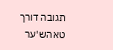תגובה דורך טאהש'ער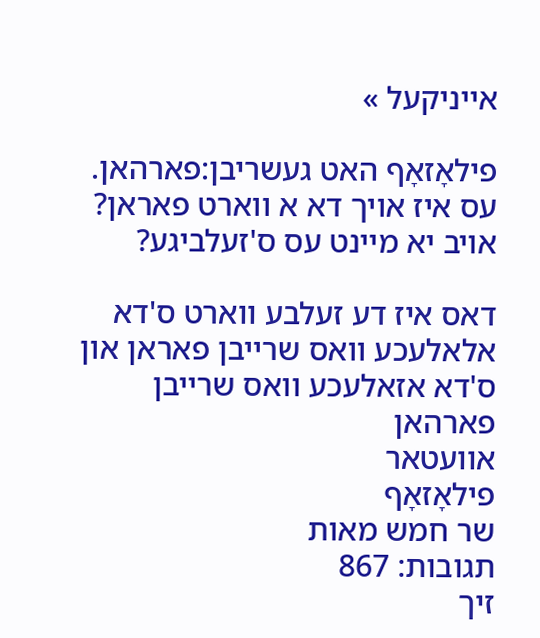אייניקעל »

פילאָזאָף האט געשריבן:פארהאן.
עס איז אויך דא א ווארט פאראן? אויב יא מיינט עס ס'זעלביגע?

דאס איז דע זעלבע ווארט ס'דא אלאלעכע וואס שרייבן פאראן און ס'דא אזאלעכע וואס שרייבן פארהאן
אוועטאר
פילאָזאָף
שר חמש מאות
תגובות: 867
זיך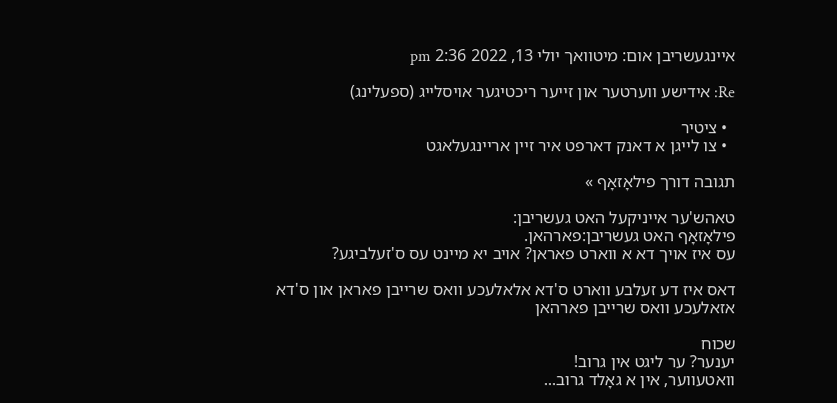איינגעשריבן אום: מיטוואך יולי 13, 2022 2:36 pm

Re: אידישע ווערטער און זייער ריכטיגער אויסלייג (ספעלינג)

  • ציטיר
  • צו לייגן א דאנק דארפט איר זיין אריינגעלאגט

תגובה דורך פילאָזאָף »

טאהש'ער אייניקעל האט געשריבן:
פילאָזאָף האט געשריבן:פארהאן.
עס איז אויך דא א ווארט פאראן? אויב יא מיינט עס ס'זעלביגע?

דאס איז דע זעלבע ווארט ס'דא אלאלעכע וואס שרייבן פאראן און ס'דא אזאלעכע וואס שרייבן פארהאן

שכוח
יענער? ער ליגט אין גרוב!
וואטעווער, אין א גאָלד גרוב...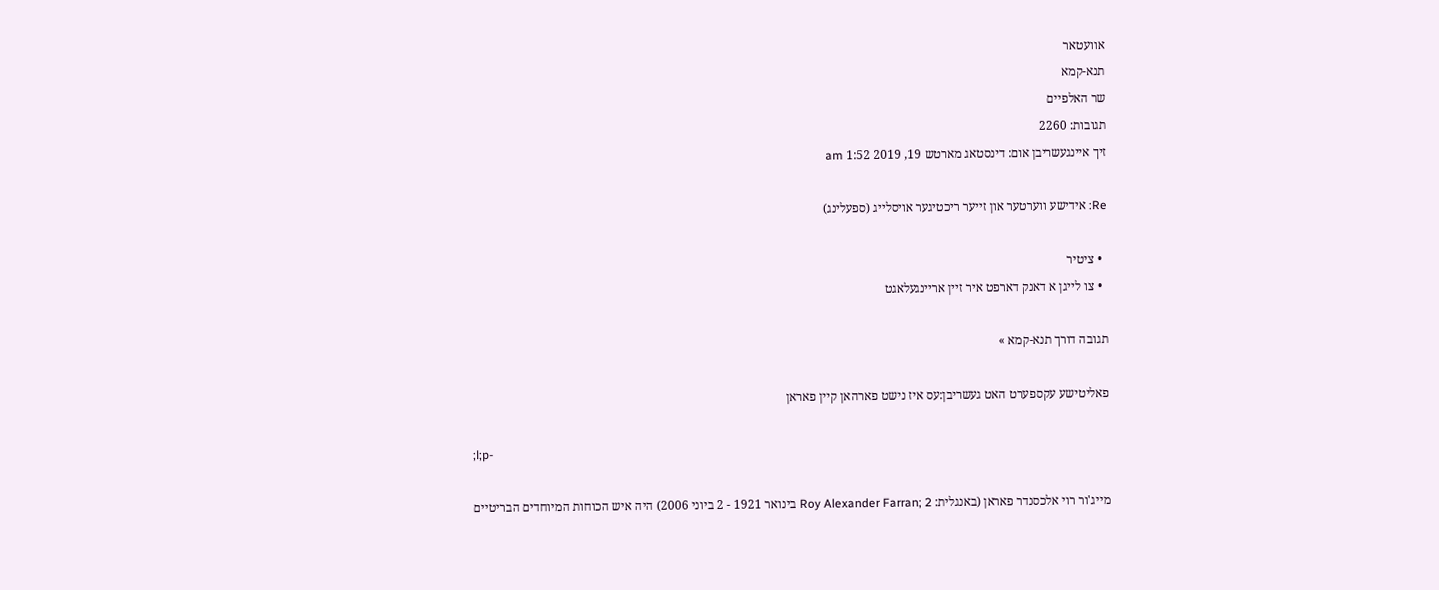אוועטאר
תנא-קמא
שר האלפיים
תגובות: 2260
זיך איינגעשריבן אום: דינסטאג מארטש 19, 2019 1:52 am

Re: אידישע ווערטער און זייער ריכטיגער אויסלייג (ספעלינג)

  • ציטיר
  • צו לייגן א דאנק דארפט איר זיין אריינגעלאגט

תגובה דורך תנא-קמא »

פאליטישע עקספערט האט געשריבן:עס איז נישט פארהאן קיין פאראן

;l;p-

מייג'ור רוי אלכסנדר פאראן (באנגלית: Roy Alexander Farran; 2 בינואר 1921 - 2 ביוני 2006) היה איש הכוחות המיוחדים הבריטיים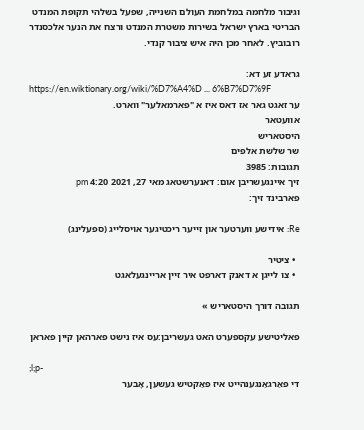וגיבור מלחמה במלחמת העולם השנייה, שפעל בשלהי תקופת המנדט הבריטי בארץ ישראל בשירות משטרת המנדט ורצח את הנער אלכסנדר רובוביץ. לאחר מכן היה איש ציבור קנדי.

גראדע זע דא:
https://en.wiktionary.org/wiki/%D7%A4%D ... 6%B7%D7%9F
ער זאגט גאר אז דאס איז א "פארמאלער" ווארט.
אוועטאר
היסטאריש
שר שלשת אלפים
תגובות: 3985
זיך איינגעשריבן אום: דאנערשטאג מאי 27, 2021 4:20 pm
פארבינד זיך:

Re: אידישע ווערטער און זייער ריכטיגער אויסלייג (ספעלינג)

  • ציטיר
  • צו לייגן א דאנק דארפט איר זיין אריינגעלאגט

תגובה דורך היסטאריש »

פאליטישע עקספערט האט געשריבן:עס איז נישט פארהאן קיין פאראן

;l;p-
די פאַרגאַנגענהייט איז פאַקטיש געשען, אָבער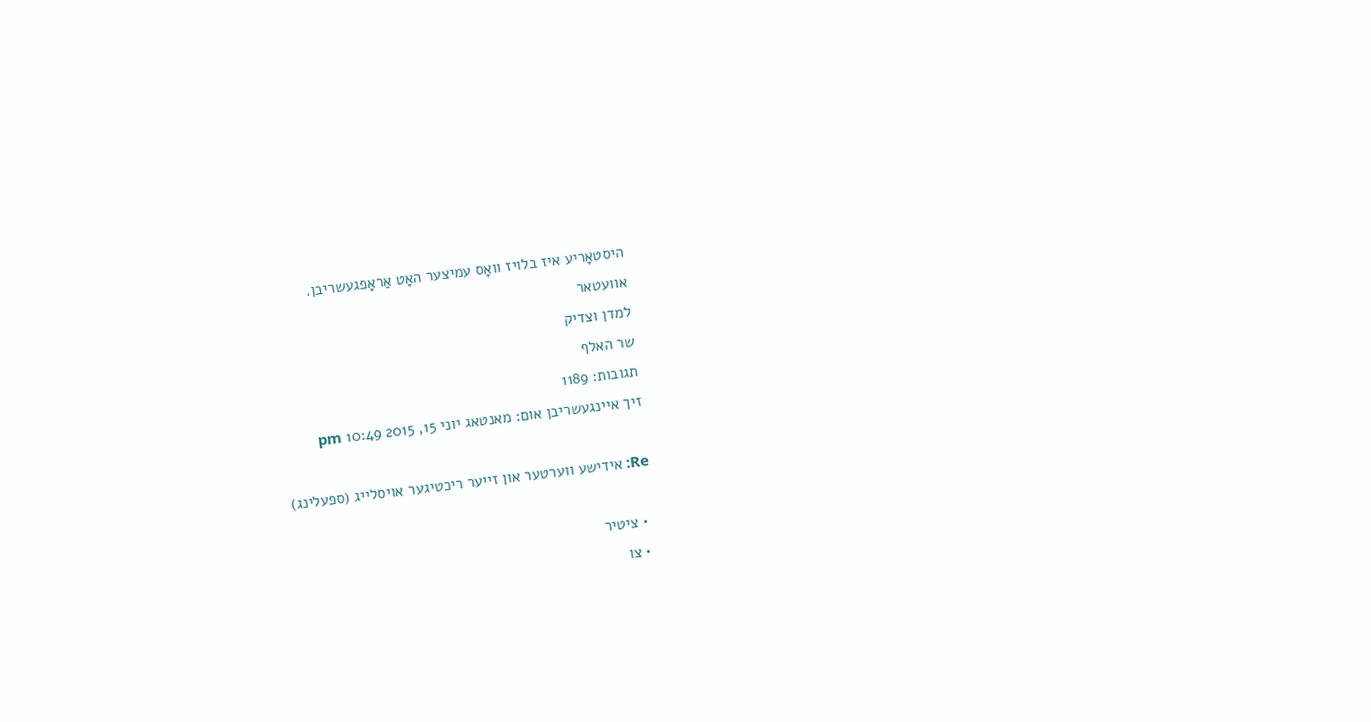היסטאָריע איז בלויז וואָס עמיצער האָט אַראָפגעשריבן.
אוועטאר
למדן וצדיק
שר האלף
תגובות: 1189
זיך איינגעשריבן אום: מאנטאג יוני 15, 2015 10:49 pm

Re: אידישע ווערטער און זייער ריכטיגער אויסלייג (ספעלינג)

  • ציטיר
  • צו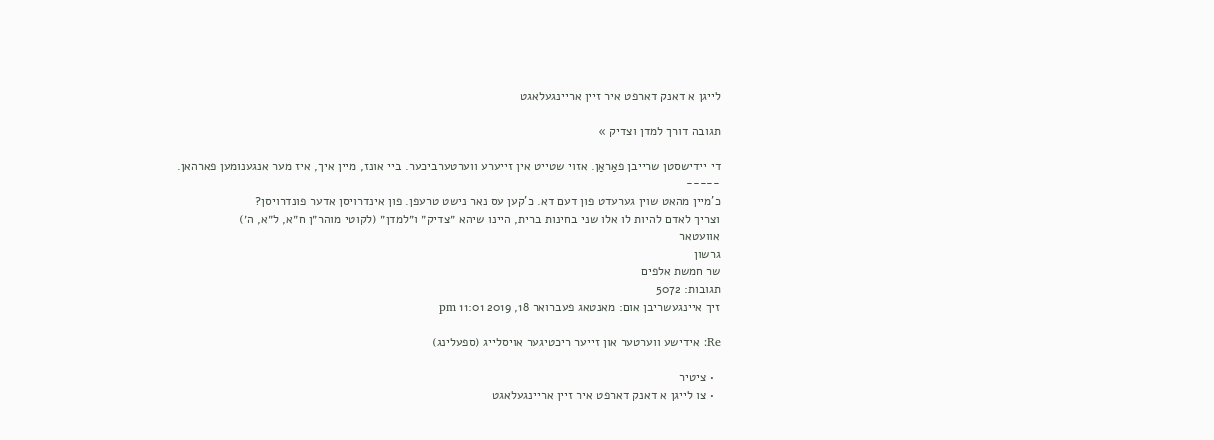לייגן א דאנק דארפט איר זיין אריינגעלאגט

תגובה דורך למדן וצדיק »

די יידישסטן שרייבן פאַראַן. אזוי שטייט אין זייערע ווערטערביכער. ביי אונז, מיין איך, איז מער אנגענומען פארהאן.
-----
כ'מיין מהאט שוין גערעדט פון דעם דא. כ'קען עס נאר נישט טרעפן. פון אינדרויסן אדער פונדרויסן?
וצריך לאדם להיות לו אלו שני בחינות ברית, היינו שיהא ״צדיק״ ו״למדן״ (לקוטי מוהר״ן ח״א, ל״א, ה׳)
אוועטאר
גרשון
שר חמשת אלפים
תגובות: 5072
זיך איינגעשריבן אום: מאנטאג פעברואר 18, 2019 11:01 pm

Re: אידישע ווערטער און זייער ריכטיגער אויסלייג (ספעלינג)

  • ציטיר
  • צו לייגן א דאנק דארפט איר זיין אריינגעלאגט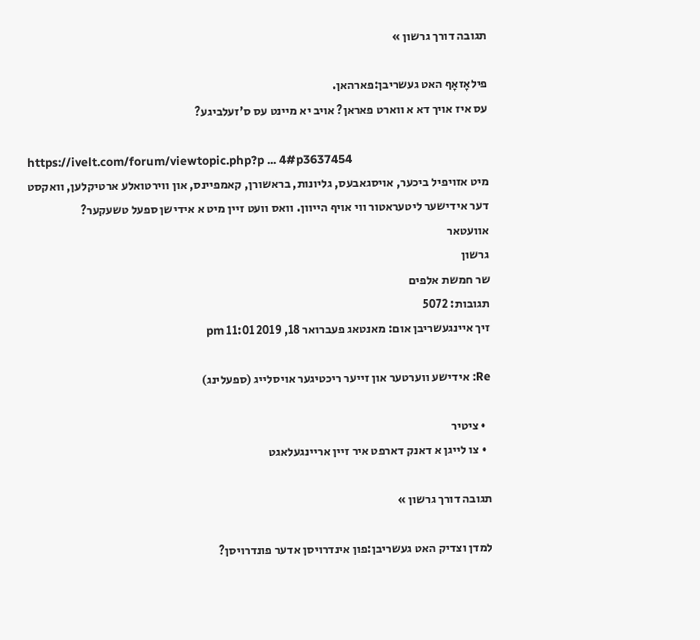תגובה דורך גרשון »

פילאָזאָף האט געשריבן:פארהאן.
עס איז אויך דא א ווארט פאראן? אויב יא מיינט עס ס'זעלביגע?

https://ivelt.com/forum/viewtopic.php?p ... 4#p3637454
מיט אזויפיל ביכער, אויסגאבעס, גליונות, בראשורן, קאמפיינס, און ווירטואלע ארטיקלען, וואקסט דער אידישער ליטעראטור ווי אויף הייוון. וואס וועט זיין מיט א אידישן ספעל טשעקער?
אוועטאר
גרשון
שר חמשת אלפים
תגובות: 5072
זיך איינגעשריבן אום: מאנטאג פעברואר 18, 2019 11:01 pm

Re: אידישע ווערטער און זייער ריכטיגער אויסלייג (ספעלינג)

  • ציטיר
  • צו לייגן א דאנק דארפט איר זיין אריינגעלאגט

תגובה דורך גרשון »

למדן וצדיק האט געשריבן:פון אינדרויסן אדער פונדרויסן?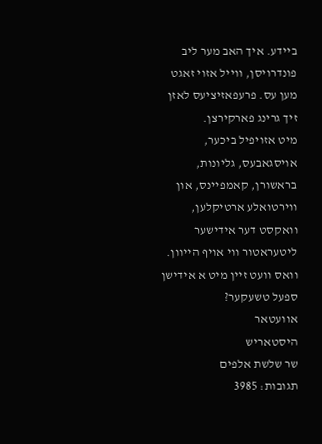ביידע. איך האב מער ליב פונדרויסן, ווייל אזוי זאגט מען עס. פרעפאזיציעס לאזן זיך גרינג פארקירצן.
מיט אזויפיל ביכער, אויסגאבעס, גליונות, בראשורן, קאמפיינס, און ווירטואלע ארטיקלען, וואקסט דער אידישער ליטעראטור ווי אויף הייוון. וואס וועט זיין מיט א אידישן ספעל טשעקער?
אוועטאר
היסטאריש
שר שלשת אלפים
תגובות: 3985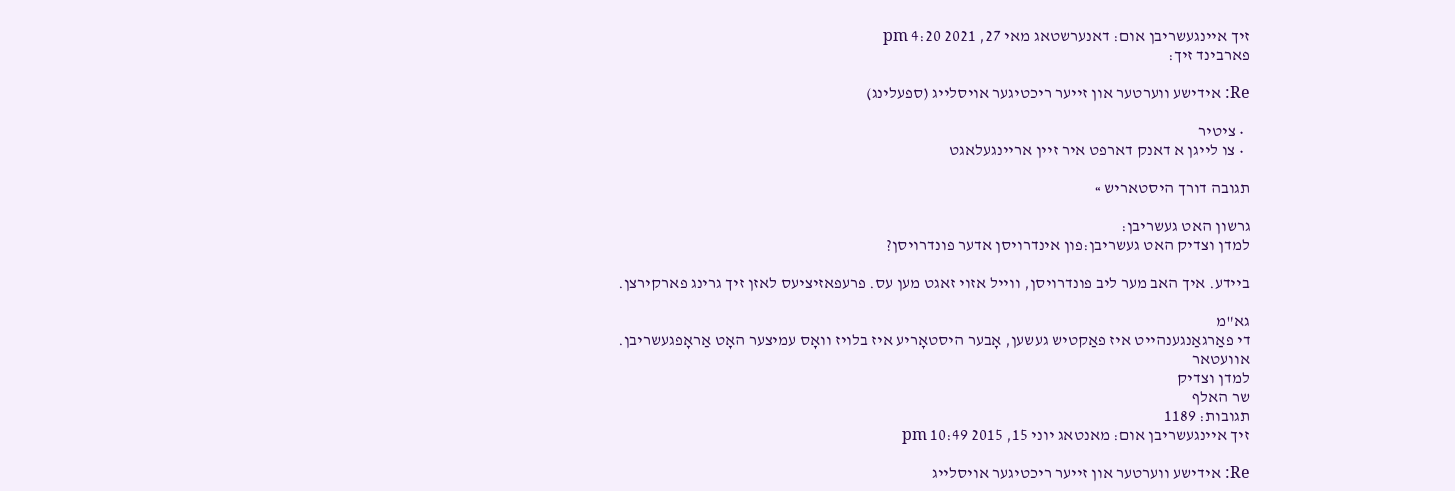זיך איינגעשריבן אום: דאנערשטאג מאי 27, 2021 4:20 pm
פארבינד זיך:

Re: אידישע ווערטער און זייער ריכטיגער אויסלייג (ספעלינג)

  • ציטיר
  • צו לייגן א דאנק דארפט איר זיין אריינגעלאגט

תגובה דורך היסטאריש »

גרשון האט געשריבן:
למדן וצדיק האט געשריבן:פון אינדרויסן אדער פונדרויסן?

ביידע. איך האב מער ליב פונדרויסן, ווייל אזוי זאגט מען עס. פרעפאזיציעס לאזן זיך גרינג פארקירצן.

גא"מ
די פאַרגאַנגענהייט איז פאַקטיש געשען, אָבער היסטאָריע איז בלויז וואָס עמיצער האָט אַראָפגעשריבן.
אוועטאר
למדן וצדיק
שר האלף
תגובות: 1189
זיך איינגעשריבן אום: מאנטאג יוני 15, 2015 10:49 pm

Re: אידישע ווערטער און זייער ריכטיגער אויסלייג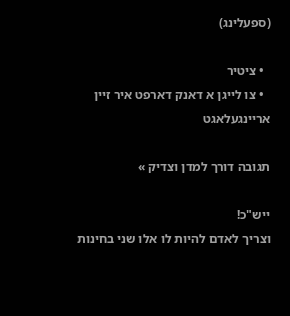(ספעלינג)

  • ציטיר
  • צו לייגן א דאנק דארפט איר זיין אריינגעלאגט

תגובה דורך למדן וצדיק »

ייש"כ!
וצריך לאדם להיות לו אלו שני בחינות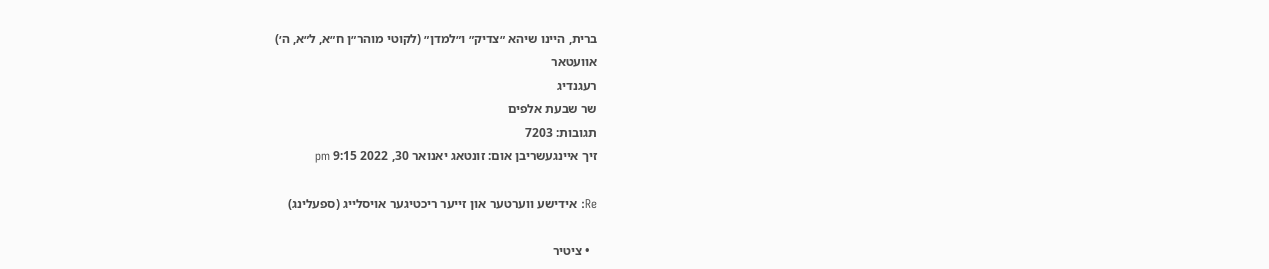ברית, היינו שיהא ״צדיק״ ו״למדן״ (לקוטי מוהר״ן ח״א, ל״א, ה׳)
אוועטאר
רעגנדיג
שר שבעת אלפים
תגובות: 7203
זיך איינגעשריבן אום: זונטאג יאנואר 30, 2022 9:15 pm

Re: אידישע ווערטער און זייער ריכטיגער אויסלייג (ספעלינג)

  • ציטיר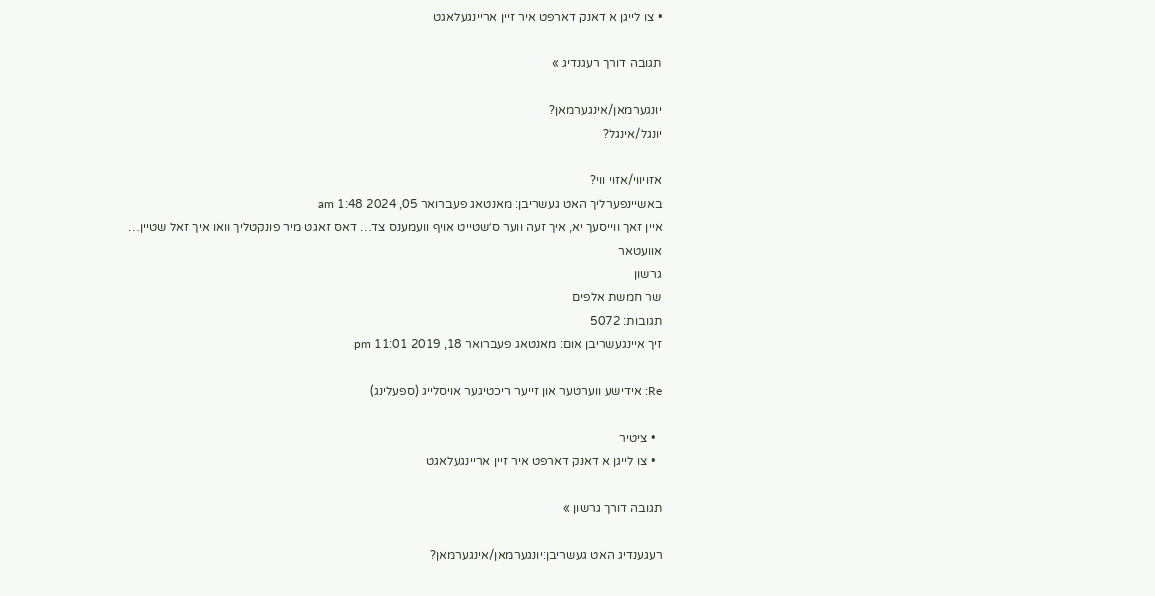• צו לייגן א דאנק דארפט איר זיין אריינגעלאגט

תגובה דורך רעגנדיג »

יונגערמאן/אינגערמאן?
יונגל/אינגל?

אזויווי/אזוי ווי?
באשיינפערליך האט געשריבן: מאנטאג פעברואר 05, 2024 1:48 am
איין זאך ווייסעך יא, איך זעה ווער ס׳שטייט אויף וועמענס צד… דאס זאגט מיר פונקטליך וואו איך זאל שטיין…
אוועטאר
גרשון
שר חמשת אלפים
תגובות: 5072
זיך איינגעשריבן אום: מאנטאג פעברואר 18, 2019 11:01 pm

Re: אידישע ווערטער און זייער ריכטיגער אויסלייג (ספעלינג)

  • ציטיר
  • צו לייגן א דאנק דארפט איר זיין אריינגעלאגט

תגובה דורך גרשון »

רעגענדיג האט געשריבן:יונגערמאן/אינגערמאן?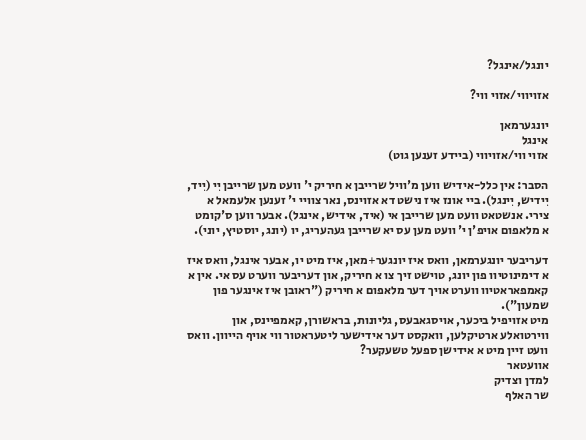יונגל/אינגל?

אזויווי/אזוי ווי?

יונגערמאן
אינגל
אזוי ווי/אזויווי (ביידע זענען גוט)

הסבר: אין כלל-אידיש ווען מ'וויל שרייבן א חיריק י' וועט מען שרייבן יִי (יִיד, יִידיש, יִינגל). ביי אונז איז נישט דא אזוינס, נאר צוויי י' זענען אלעמאל א צירי. אנשטאט וועט מען שרייבן אי (איד, אידיש, אינגל). אבער ווען ס'קומט א מלאפום אויפ'ן י' וועט מען עס יא שרייבן געהעריג, יו (יונג, יוסטיץ, יוני).

דעריבער יונגערמאן, וואס איז יונגער+מאן, איז מיט יו, אבער אינגל, וואס איז א דימינוטיוו פון יונג, טוישט זיך צו א חיריק, און דעריבער ווערט עס אי. אין א קאמפאראטיוו ווערט אויך דער מלאפום א חיריק ("ראובן איז אינגער פון שמעון").
מיט אזויפיל ביכער, אויסגאבעס, גליונות, בראשורן, קאמפיינס, און ווירטואלע ארטיקלען, וואקסט דער אידישער ליטעראטור ווי אויף הייוון. וואס וועט זיין מיט א אידישן ספעל טשעקער?
אוועטאר
למדן וצדיק
שר האלף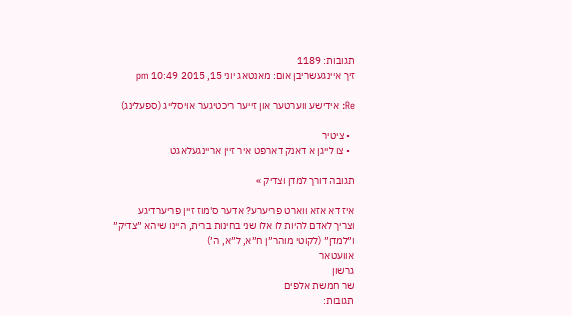תגובות: 1189
זיך איינגעשריבן אום: מאנטאג יוני 15, 2015 10:49 pm

Re: אידישע ווערטער און זייער ריכטיגער אויסלייג (ספעלינג)

  • ציטיר
  • צו לייגן א דאנק דארפט איר זיין אריינגעלאגט

תגובה דורך למדן וצדיק »

איז דא אזא ווארט פריערע? אדער ס'מוז זיין פריערדיגע
וצריך לאדם להיות לו אלו שני בחינות ברית, היינו שיהא ״צדיק״ ו״למדן״ (לקוטי מוהר״ן ח״א, ל״א, ה׳)
אוועטאר
גרשון
שר חמשת אלפים
תגובות: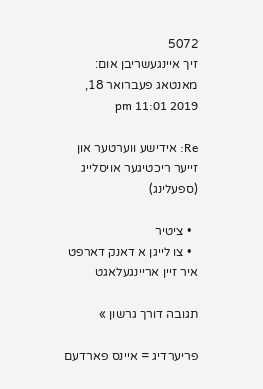5072
זיך איינגעשריבן אום: מאנטאג פעברואר 18, 2019 11:01 pm

Re: אידישע ווערטער און זייער ריכטיגער אויסלייג (ספעלינג)

  • ציטיר
  • צו לייגן א דאנק דארפט איר זיין אריינגעלאגט

תגובה דורך גרשון »

פריערדיג = איינס פארדעם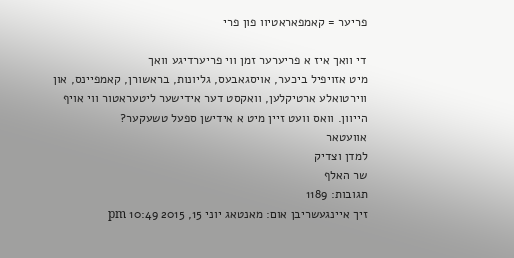פריער = קאמפאראטיוו פון פרי

די וואך איז א פריערער זמן ווי פריערדיגע וואך
מיט אזויפיל ביכער, אויסגאבעס, גליונות, בראשורן, קאמפיינס, און ווירטואלע ארטיקלען, וואקסט דער אידישער ליטעראטור ווי אויף הייוון. וואס וועט זיין מיט א אידישן ספעל טשעקער?
אוועטאר
למדן וצדיק
שר האלף
תגובות: 1189
זיך איינגעשריבן אום: מאנטאג יוני 15, 2015 10:49 pm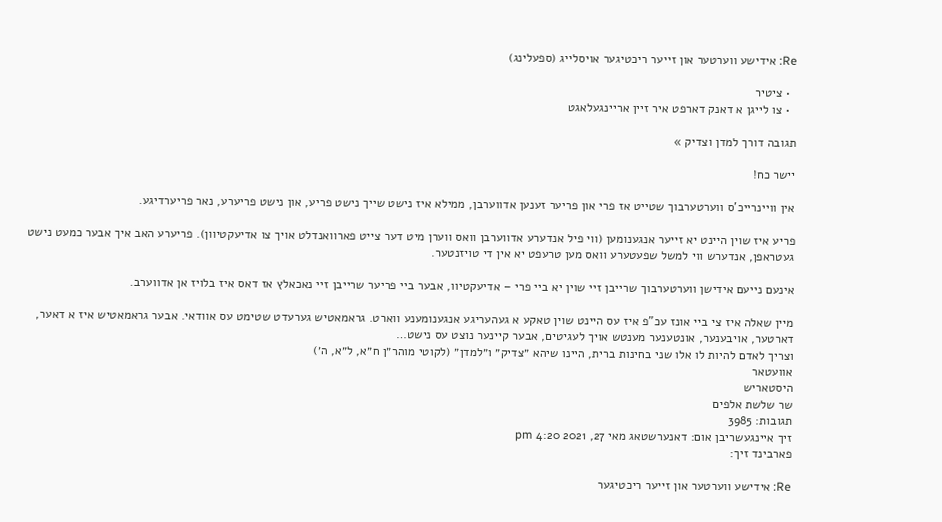Re: אידישע ווערטער און זייער ריכטיגער אויסלייג (ספעלינג)

  • ציטיר
  • צו לייגן א דאנק דארפט איר זיין אריינגעלאגט

תגובה דורך למדן וצדיק »

יישר כח!

אין וויינרייכ'ס ווערטערבוך שטייט אז פרי און פריער זענען אדווערבן, ממילא איז נישט שייך נישט פריע, און נישט פריערע, נאר פריערדיגע.

פריע איז שוין היינט יא זייער אנגענומען (ווי פיל אנדערע אדווערבן וואס ווערן מיט דער צייט פארוואנדלט אויך צו אדיעקטיוון). פריערע האב איך אבער כמעט נישט געטראפן, אנדערש ווי למשל שפעטערע וואס מען טרעפט יא אין די טויזנטער.

אינעם נייעם אידישן ווערטערבוך שרייבן זיי שוין יא ביי פרי – אדיעקטיוו, אבער ביי פריער שרייבן זיי נאכאלץ אז דאס איז בלויז אן אדווערב.

מיין שאלה איז צי ביי אונז עכ"פ איז עס היינט שוין טאקע א געהעריגע אנגענומענע ווארט. גראמאטיש גערעדט שטימט עס אוודאי. אבער גראמאטיש איז א דאער, דארטער, אויבענער, אונטענער מענטש אויך לעגיטים, אבער קיינער נוצט עס נישט…
וצריך לאדם להיות לו אלו שני בחינות ברית, היינו שיהא ״צדיק״ ו״למדן״ (לקוטי מוהר״ן ח״א, ל״א, ה׳)
אוועטאר
היסטאריש
שר שלשת אלפים
תגובות: 3985
זיך איינגעשריבן אום: דאנערשטאג מאי 27, 2021 4:20 pm
פארבינד זיך:

Re: אידישע ווערטער און זייער ריכטיגער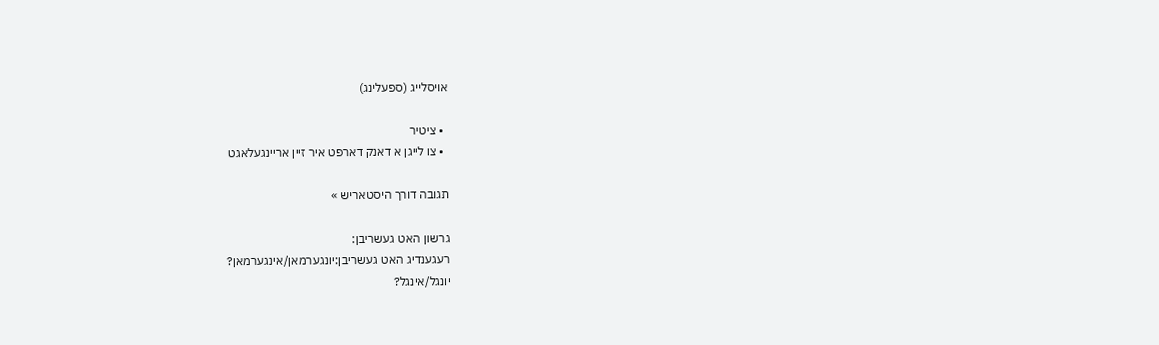אויסלייג (ספעלינג)

  • ציטיר
  • צו לייגן א דאנק דארפט איר זיין אריינגעלאגט

תגובה דורך היסטאריש »

גרשון האט געשריבן:
רעגענדיג האט געשריבן:יונגערמאן/אינגערמאן?
יונגל/אינגל?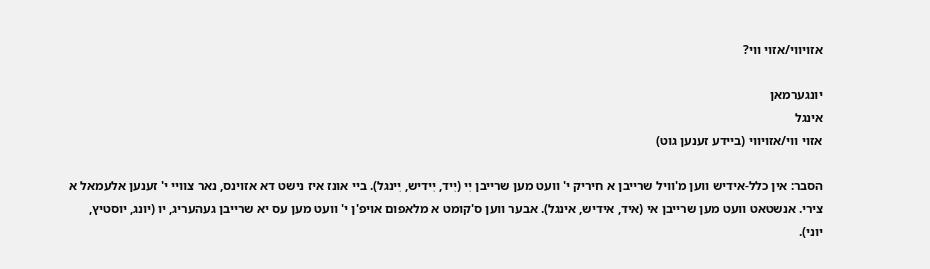אזויווי/אזוי ווי?

יונגערמאן
אינגל
אזוי ווי/אזויווי (ביידע זענען גוט)

הסבר: אין כלל-אידיש ווען מ'וויל שרייבן א חיריק י' וועט מען שרייבן יִי (יִיד, יִידיש, יִינגל). ביי אונז איז נישט דא אזוינס, נאר צוויי י' זענען אלעמאל א צירי. אנשטאט וועט מען שרייבן אי (איד, אידיש, אינגל). אבער ווען ס'קומט א מלאפום אויפ'ן י' וועט מען עס יא שרייבן געהעריג, יו (יונג, יוסטיץ, יוני).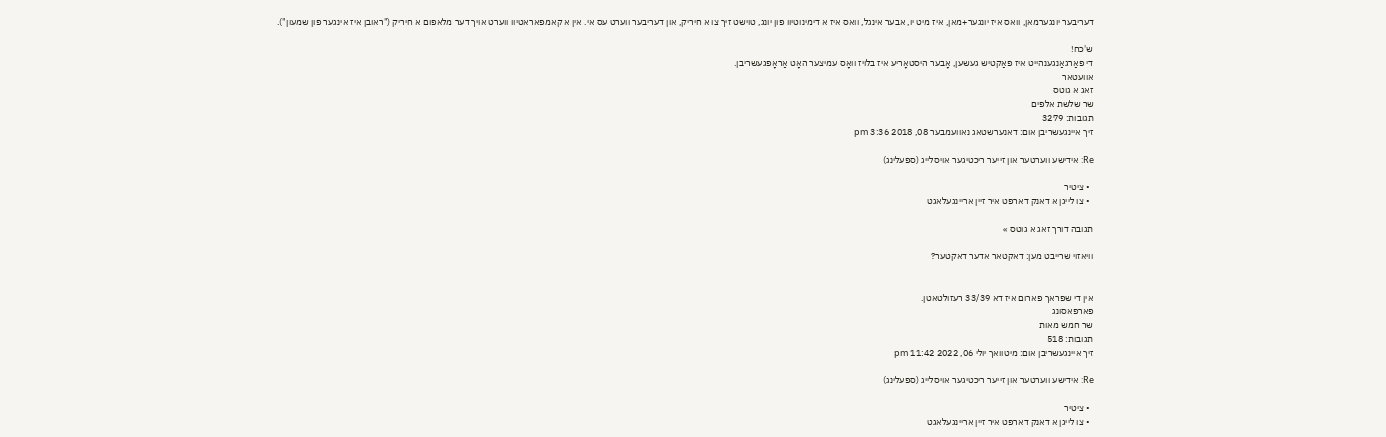דעריבער יונגערמאן, וואס איז יונגער+מאן, איז מיט יו, אבער אינגל, וואס איז א דימינוטיוו פון יונג, טוישט זיך צו א חיריק, און דעריבער ווערט עס אי. אין א קאמפאראטיוו ווערט אויך דער מלאפום א חיריק ("ראובן איז אינגער פון שמעון").

ש'כח!
די פאַרגאַנגענהייט איז פאַקטיש געשען, אָבער היסטאָריע איז בלויז וואָס עמיצער האָט אַראָפגעשריבן.
אוועטאר
זאג א גוטס
שר שלשת אלפים
תגובות: 3279
זיך איינגעשריבן אום: דאנערשטאג נאוועמבער 08, 2018 3:36 pm

Re: אידישע ווערטער און זייער ריכטיגער אויסלייג (ספעלינג)

  • ציטיר
  • צו לייגן א דאנק דארפט איר זיין אריינגעלאגט

תגובה דורך זאג א גוטס »

וויאזוי שרייבט מען: דאקטאר אדער דאקטער?


אין די שפראך פארום איז דא 33/39 רעזולטאטן.
פארפאסונג
שר חמש מאות
תגובות: 518
זיך איינגעשריבן אום: מיטוואך יולי 06, 2022 11:42 pm

Re: אידישע ווערטער און זייער ריכטיגער אויסלייג (ספעלינג)

  • ציטיר
  • צו לייגן א דאנק דארפט איר זיין אריינגעלאגט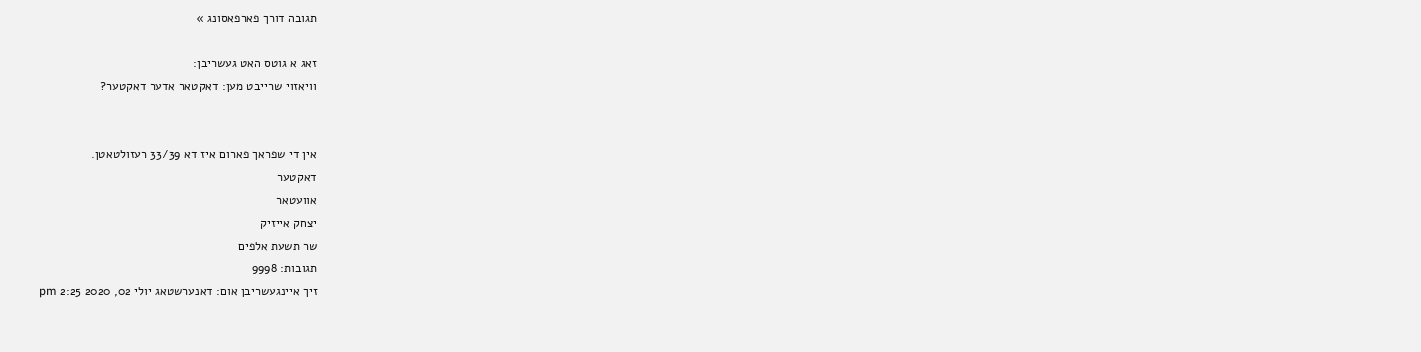תגובה דורך פארפאסונג »

זאג א גוטס האט געשריבן:
וויאזוי שרייבט מען: דאקטאר אדער דאקטער?


אין די שפראך פארום איז דא 33/39 רעזולטאטן.
דאקטער
אוועטאר
יצחק אייזיק
שר תשעת אלפים
תגובות: 9998
זיך איינגעשריבן אום: דאנערשטאג יולי 02, 2020 2:25 pm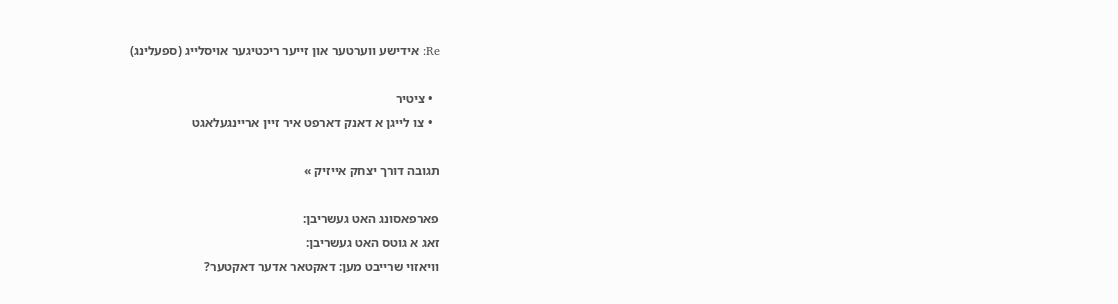Re: אידישע ווערטער און זייער ריכטיגער אויסלייג (ספעלינג)

  • ציטיר
  • צו לייגן א דאנק דארפט איר זיין אריינגעלאגט

תגובה דורך יצחק אייזיק »

פארפאסונג האט געשריבן:
זאג א גוטס האט געשריבן:
וויאזוי שרייבט מען: דאקטאר אדער דאקטער?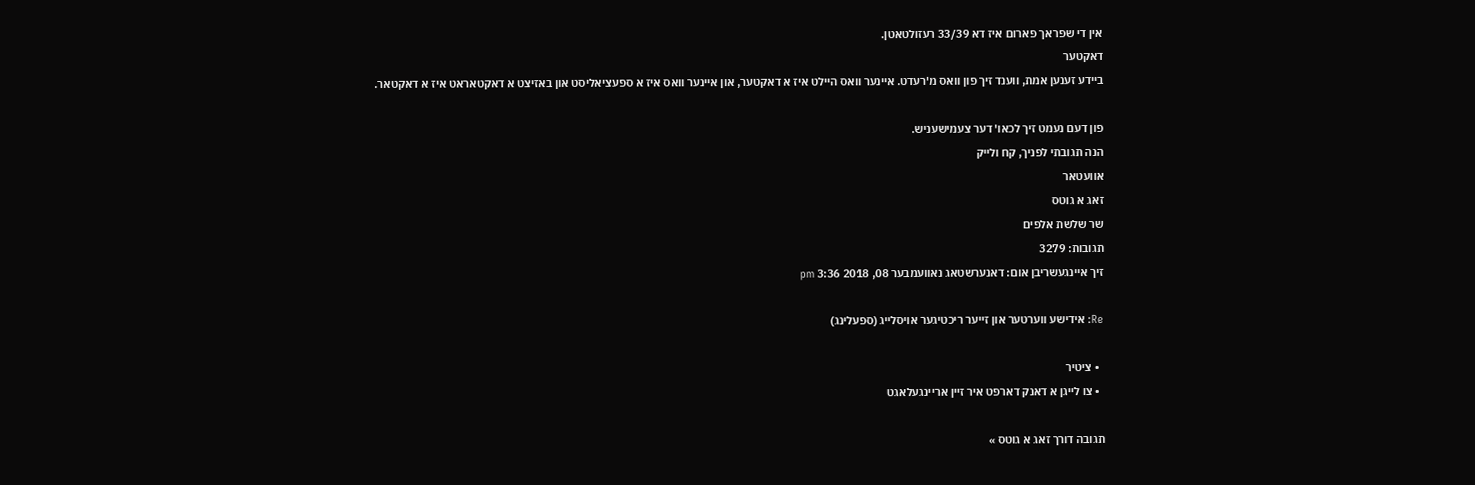אין די שפראך פארום איז דא 33/39 רעזולטאטן.
דאקטער
ביידע זענען אמת, ווענד זיך פון וואס מ'רעדט. איינער וואס היילט איז א דאקטער, און איינער וואס איז א ספעציאליסט און באזיצט א דאקטאראט איז א דאקטאר.

פון דעם נעמט זיך לכאו' דער צעמישעניש.
הנה תגובתי לפניך, קח ולייק
אוועטאר
זאג א גוטס
שר שלשת אלפים
תגובות: 3279
זיך איינגעשריבן אום: דאנערשטאג נאוועמבער 08, 2018 3:36 pm

Re: אידישע ווערטער און זייער ריכטיגער אויסלייג (ספעלינג)

  • ציטיר
  • צו לייגן א דאנק דארפט איר זיין אריינגעלאגט

תגובה דורך זאג א גוטס »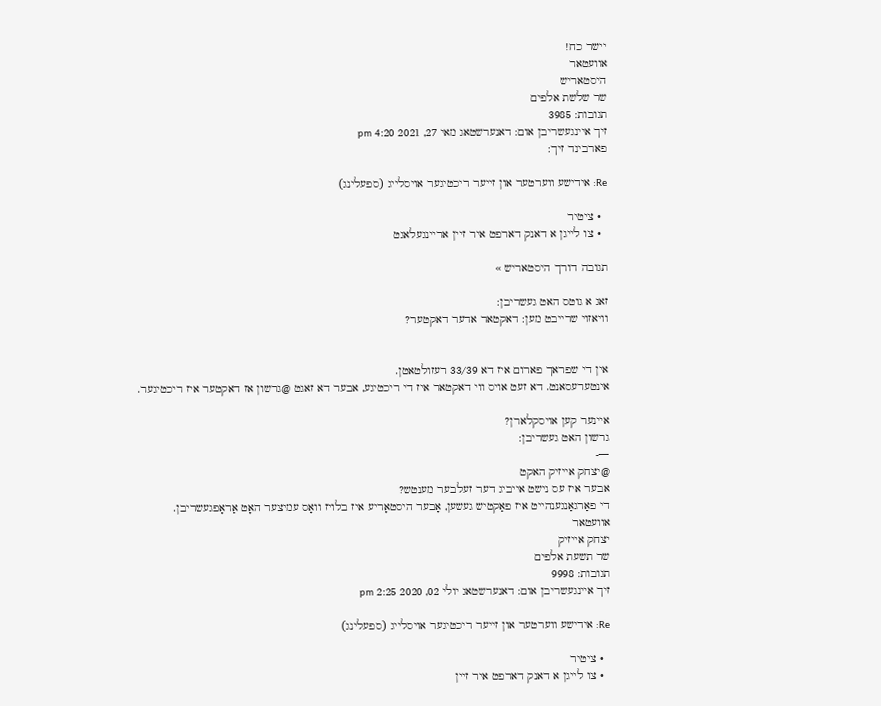יישר כח!
אוועטאר
היסטאריש
שר שלשת אלפים
תגובות: 3985
זיך איינגעשריבן אום: דאנערשטאג מאי 27, 2021 4:20 pm
פארבינד זיך:

Re: אידישע ווערטער און זייער ריכטיגער אויסלייג (ספעלינג)

  • ציטיר
  • צו לייגן א דאנק דארפט איר זיין אריינגעלאגט

תגובה דורך היסטאריש »

זאג א גוטס האט געשריבן:
וויאזוי שרייבט מען: דאקטאר אדער דאקטער?


אין די שפראך פארום איז דא 33/39 רעזולטאטן.
אינטערעסאנט. דא זעט אויס ווי דאקטאר איז די ריכטיגע, אבער דא זאגט @גרשון אז דאקטער איז ריכטיגער.

איינער קען אויסקלארן?
גרשון האט געשריבן:
—-
@יצחק אייזיק האקט
אבער איז עס נישט אייביג דער זעלבער מענטש?
די פאַרגאַנגענהייט איז פאַקטיש געשען, אָבער היסטאָריע איז בלויז וואָס עמיצער האָט אַראָפגעשריבן.
אוועטאר
יצחק אייזיק
שר תשעת אלפים
תגובות: 9998
זיך איינגעשריבן אום: דאנערשטאג יולי 02, 2020 2:25 pm

Re: אידישע ווערטער און זייער ריכטיגער אויסלייג (ספעלינג)

  • ציטיר
  • צו לייגן א דאנק דארפט איר זיין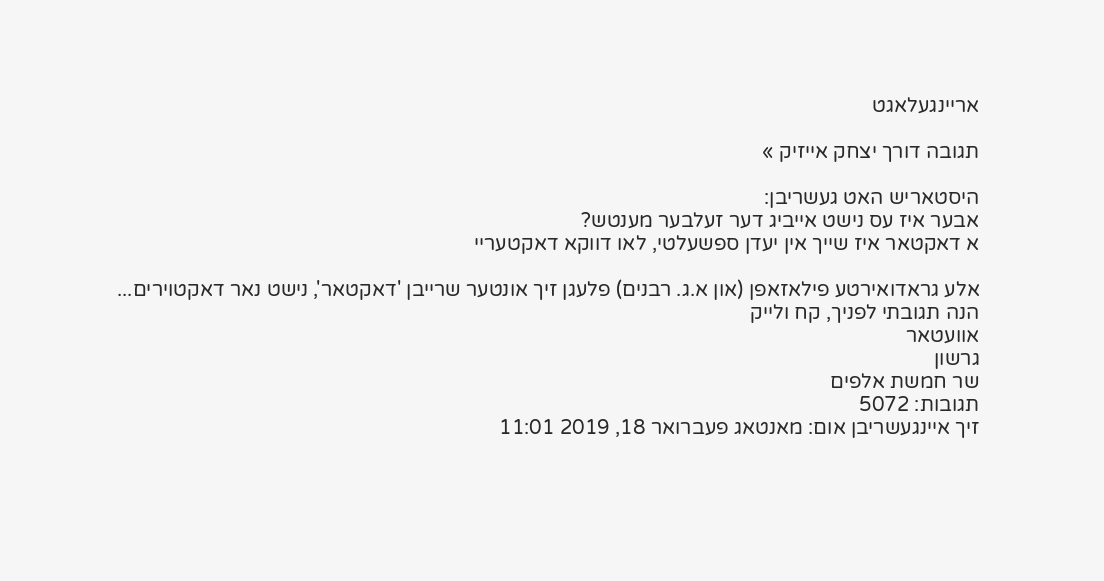אריינגעלאגט

תגובה דורך יצחק אייזיק »

היסטאריש האט געשריבן:
אבער איז עס נישט אייביג דער זעלבער מענטש?
א דאקטאר איז שייך אין יעדן ספשעלטי, לאו דווקא דאקטעריי

אלע גראדואירטע פילאזאפן (און א.ג. רבנים) פלעגן זיך אונטער שרייבן 'דאקטאר', נישט נאר דאקטוירים...
הנה תגובתי לפניך, קח ולייק
אוועטאר
גרשון
שר חמשת אלפים
תגובות: 5072
זיך איינגעשריבן אום: מאנטאג פעברואר 18, 2019 11:01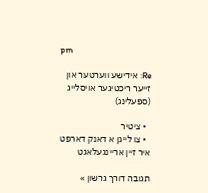pm

Re: אידישע ווערטער און זייער ריכטיגער אויסלייג (ספעלינג)

  • ציטיר
  • צו לייגן א דאנק דארפט איר זיין אריינגעלאגט

תגובה דורך גרשון »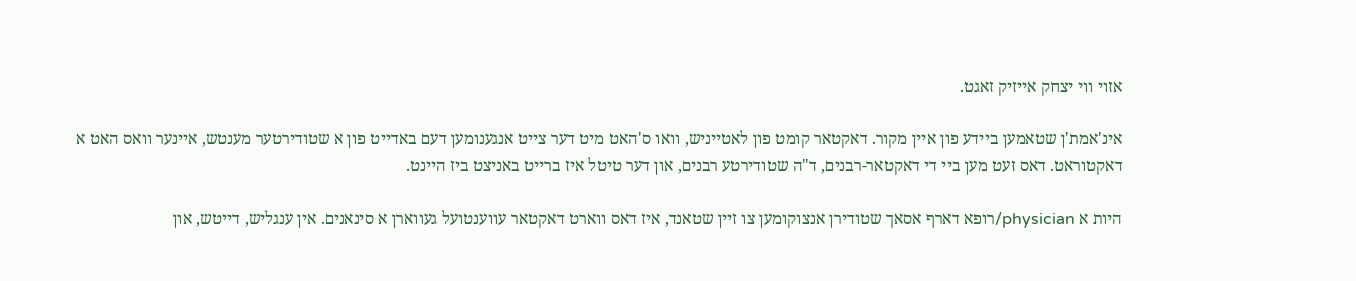אזוי ווי יצחק אייזיק זאגט.

אינ'אמת'ן שטאמען ביידע פון איין מקור. דאקטאר קומט פון לאטייניש, וואו ס'האט מיט דער צייט אנגענומען דעם באדייט פון א שטודירטער מענטש, איינער וואס האט א דאקטוראט. דאס זעט מען ביי די דאקטאר-רבנים, ד"ה שטודירטע רבנים, און דער טיטל איז ברייט באניצט ביז היינט.

היות א physician/רופא דארף אסאך שטודירן אנצוקומען צו זיין שטאנד, איז דאס ווארט דאקטאר עווענטועל געווארן א סינאנים. אין ענגליש, דייטש, און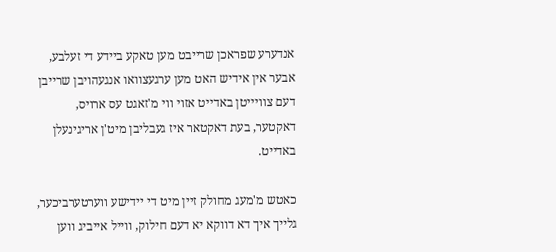אנדערע שפראכן שרייבט מען טאקע ביידע די זעלבע, אבער אין אידיש האט מען ערגעצוואו אנגעהויבן שרייבן דעם צוויייטן באדייט אזוי ווי מ'זאגט עס ארויס, דאקטער, בעת דאקטאר איז געבליבן מיט'ן אריגינעלן באדייט.

כאטש מ'מעג מחולק זיין מיט די יידישע ווערטערביכער, גלייך איך דא דווקא יא דעם חילוק, ווייל אייביג ווען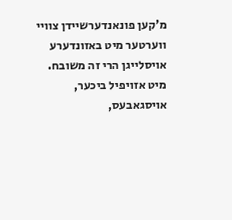מ'קען פונאנדערשיידן צוויי ווערטער מיט באזונדערע אויסלייגן הרי זה משובח.
מיט אזויפיל ביכער, אויסגאבעס,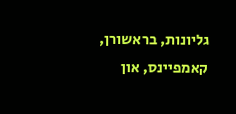גליונות, בראשורן, קאמפיינס, און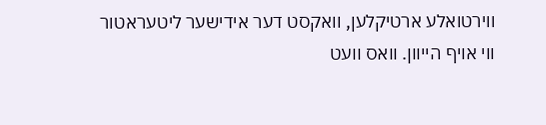ווירטואלע ארטיקלען, וואקסט דער אידישער ליטעראטור ווי אויף הייוון. וואס וועט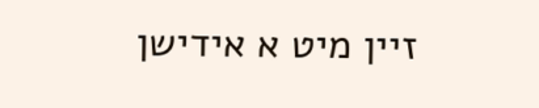זיין מיט א אידישן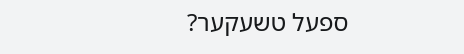ספעל טשעקער?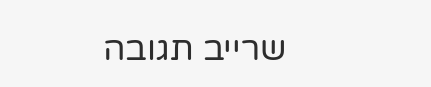שרייב תגובה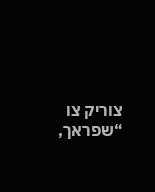צוריק צו “שפראך,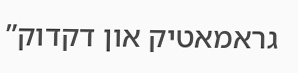גראמאטיק און דקדוק”